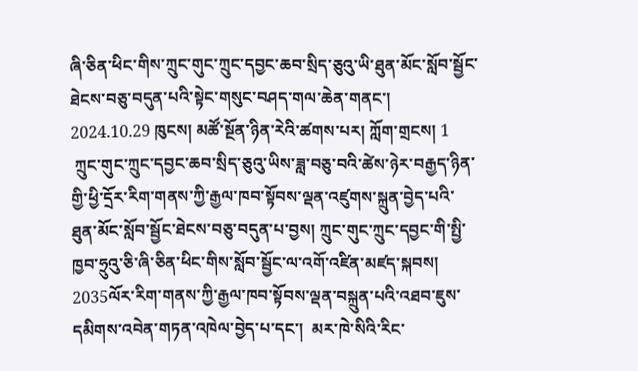ཞི་ཅིན་ཕིང་གིས་ཀྲུང་གུང་ཀྲུང་དབྱང་ཆབ་སྲིད་ཅུའུ་ཡི་ཐུན་མོང་སློབ་སྦྱོང་ཐེངས་བཅུ་བདུན་པའི་སྟེང་གསུང་བཤད་གལ་ཆེན་གནང་།
2024.10.29 ཁུངས། མཚོ་སྔོན་ཉིན་རེའི་ཚགས་པར། ཀློག་གྲངས། 1
 ཀྲུང་གུང་ཀྲུང་དབྱང་ཆབ་སྲིད་ཅུའུ་ཡིས་ཟླ་བཅུ་བའི་ཚེས་ཉེར་བརྒྱད་ཉིན་གྱི་ཕྱི་དྲོར་རིག་གནས་ཀྱི་རྒྱལ་ཁབ་སྟོབས་ལྡན་འཛུགས་སྐྲུན་བྱེད་པའི་ཐུན་མོང་སློབ་སྦྱོང་ཐེངས་བཅུ་བདུན་པ་བྱས། ཀྲུང་གུང་ཀྲུང་དབྱང་གི་སྤྱི་ཁྱབ་ཧྲུའུ་ཅི་ཞི་ཅིན་ཕིང་གིས་སློབ་སྦྱོང་ལ་འགོ་འཛིན་མཛད་སྐབས། 2035ལོར་རིག་གནས་ཀྱི་རྒྱལ་ཁབ་སྟོབས་ལྡན་བསྐྲུན་པའི་འཐབ་ཇུས་དམིགས་འབེན་གཏན་འཁེལ་བྱེད་པ་དང་།  མར་ཁེ་སིའི་རིང་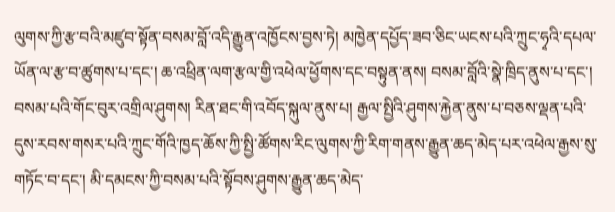ལུགས་ཀྱི་རྩ་བའི་མཛུབ་སྟོན་བསམ་བློ་འདི་རྒྱུན་འཁྱོངས་བྱས་ཏེ། མཁྱེན་དཔྱོད་ཟབ་ཅིང་ཡངས་པའི་ཀྲུང་ཧྭའི་དཔལ་ཡོན་ལ་རྩ་བ་ཚུགས་པ་དང་། ཆ་འཕྲིན་ལག་རྩལ་གྱི་འཕེལ་ཕྱོགས་དང་བསྟུན་ནས། བསམ་བློའི་སྣེ་ཁྲིད་ནུས་པ་དང་། བསམ་པའི་གོང་བུར་འགྲིལ་ཤུགས། རིན་ཐང་གི་འབོད་སྐུལ་ནུས་པ། རྒྱལ་སྤྱིའི་ཤུགས་རྐྱེན་ནུས་པ་བཅས་ལྡན་པའི་དུས་རབས་གསར་པའི་ཀྲུང་གོའི་ཁྱད་ཆོས་ཀྱི་སྤྱི་ཚོགས་རིང་ལུགས་ཀྱི་རིག་གནས་རྒྱུན་ཆད་མེད་པར་འཕེལ་རྒྱས་སུ་གཏོང་བ་དང་། མི་དམངས་ཀྱི་བསམ་པའི་སྟོབས་ཤུགས་རྒྱུན་ཆད་མེད་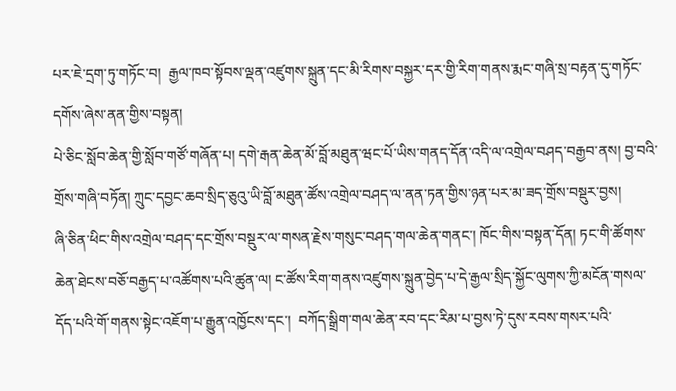པར་ཇེ་དྲག་ཏུ་གཏོང་བ།  རྒྱལ་ཁབ་སྟོབས་ལྡན་འཛུགས་སྐྲུན་དང་མི་རིགས་བསྐྱར་དར་གྱི་རིག་གནས་རྨང་གཞི་སྲ་བརྟན་དུ་གཏོང་དགོས་ཞེས་ནན་གྱིས་བསྟན།
པེ་ཅིང་སློབ་ཆེན་གྱི་སློབ་གཙོ་གཞོན་པ། དགེ་རྒན་ཆེན་མོ་བློ་མཐུན་ཝང་པོ་ཡིས་གནད་དོན་འདི་ལ་འགྲེལ་བཤད་བརྒྱབ་ནས། བྱ་བའི་གྲོས་གཞི་བཏོན། ཀྲུང་དབྱང་ཆབ་སྲིད་ཅུའུ་ཡི་བློ་མཐུན་ཚོས་འགྲེལ་བཤད་ལ་ནན་ཏན་གྱིས་ཉན་པར་མ་ཟད་གྲོས་བསྡུར་བྱས།
ཞི་ཅིན་ཕིང་གིས་འགྲེལ་བཤད་དང་གྲོས་བསྡུར་ལ་གསན་རྗེས་གསུང་བཤད་གལ་ཆེན་གནང་། ཁོང་གིས་བསྟན་དོན། ཏང་གི་ཚོགས་ཆེན་ཐེངས་བཅོ་བརྒྱད་པ་འཚོགས་པའི་ཚུན་ལ། ང་ཚོས་རིག་གནས་འཛུགས་སྐྲུན་བྱེད་པ་དེ་རྒྱལ་སྲིད་སྐྱོང་ལུགས་ཀྱི་མངོན་གསལ་དོད་པའི་གོ་གནས་སྟེང་འཇོག་པ་རྒྱུན་འཁྱོངས་དང་།  བཀོད་སྒྲིག་གལ་ཆེན་རབ་དང་རིམ་པ་བྱས་ཏེ་དུས་རབས་གསར་པའི་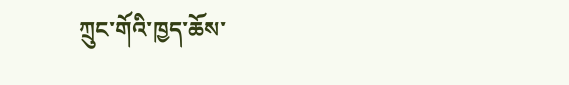ཀྲུང་གོའི་ཁྱད་ཆོས་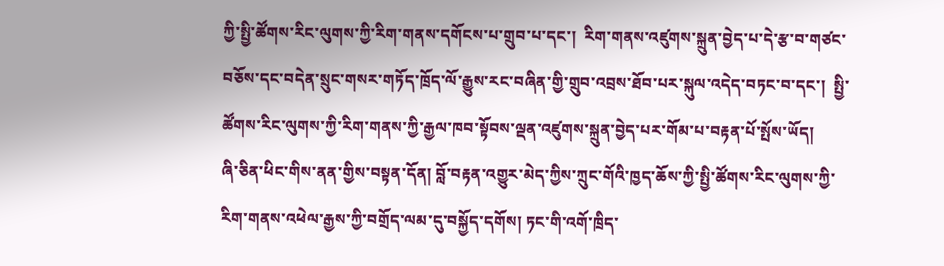ཀྱི་སྤྱི་ཚོགས་རིང་ལུགས་ཀྱི་རིག་གནས་དགོངས་པ་གྲུབ་པ་དང་།  རིག་གནས་འཛུགས་སྐྲུན་བྱེད་པ་དེ་རྩ་བ་གཙང་བཅོས་དང་བདེན་སྲུང་གསར་གཏོད་ཁྲོད་ལོ་རྒྱུས་རང་བཞིན་གྱི་གྲུབ་འབྲས་ཐོབ་པར་སྐུལ་འདེད་བཏང་བ་དང་།  སྤྱི་ཚོགས་རིང་ལུགས་ཀྱི་རིག་གནས་ཀྱི་རྒྱལ་ཁབ་སྟོབས་ལྡན་འཛུགས་སྐྲུན་བྱེད་པར་གོམ་པ་བརྟན་པོ་སྤོས་ཡོད།
ཞི་ཅིན་ཕིང་གིས་ནན་གྱིས་བསྟན་དོན། བློ་བརྟན་འགྱུར་མེད་ཀྱིས་ཀྲུང་གོའི་ཁྱད་ཆོས་ཀྱི་སྤྱི་ཚོགས་རིང་ལུགས་ཀྱི་རིག་གནས་འཕེལ་རྒྱས་ཀྱི་བགྲོད་ལམ་དུ་བསྐྱོད་དགོས། ཏང་གི་འགོ་ཁྲིད་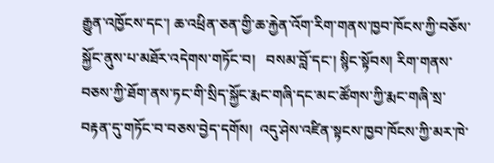རྒྱུན་འཁྱོངས་དང་། ཆ་འཕྲིན་ཅན་གྱི་ཆ་རྐྱེན་འོག་རིག་གནས་ཁྱབ་ཁོངས་ཀྱི་བཅོས་སྐྱོང་ནུས་པ་མཐོར་འདེགས་གཏོང་བ།   བསམ་བློ་དང་། སྙིང་སྟོབས། རིག་གནས་བཅས་ཀྱི་ཐོག་ནས་ཏང་གི་སྲིད་སྐྱོང་རྨང་གཞི་དང་མང་ཚོགས་ཀྱི་རྨང་གཞི་སྲ་བརྟན་དུ་གཏོང་བ་བཅས་བྱེད་དགོས།  འདུ་ཤེས་འཛིན་སྟངས་ཁྱབ་ཁོངས་ཀྱི་མར་ཁེ་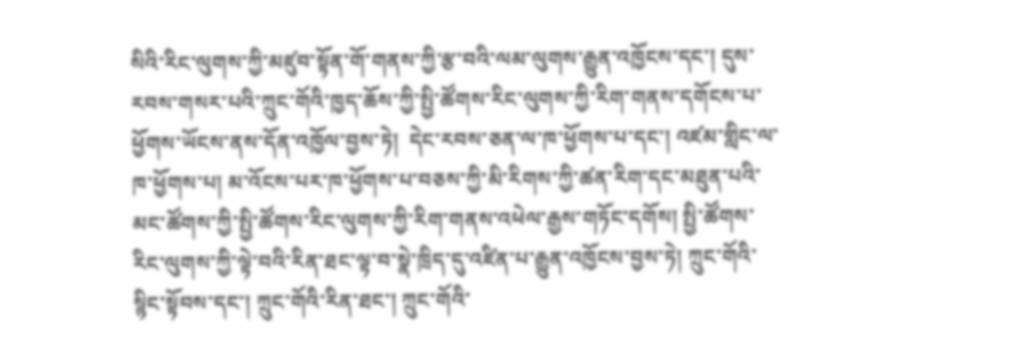སིའི་རིང་ལུགས་ཀྱི་མཛུབ་སྟོན་གོ་གནས་ཀྱི་རྩ་བའི་ལམ་ལུགས་རྒྱུན་འཁྱོངས་དང་། དུས་རབས་གསར་པའི་ཀྲུང་གོའི་ཁྱད་ཆོས་ཀྱི་སྤྱི་ཚོགས་རིང་ལུགས་ཀྱི་རིག་གནས་དགོངས་པ་ཕྱོགས་ཡོངས་ནས་དོན་འཁྱོལ་བྱས་ཏེ།  དེང་རབས་ཅན་ལ་ཁ་ཕྱོགས་པ་དང་། འཛམ་གླིང་ལ་ཁ་ཕྱོགས་པ། མ་འོངས་པར་ཁ་ཕྱོགས་པ་བཅས་ཀྱི་མི་རིགས་ཀྱི་ཚན་རིག་དང་མཐུན་པའི་མང་ཚོགས་ཀྱི་སྤྱི་ཚོགས་རིང་ལུགས་ཀྱི་རིག་གནས་འཕེལ་རྒྱས་གཏོང་དགོས། སྤྱི་ཚོགས་རིང་ལུགས་ཀྱི་ལྟེ་བའི་རིན་ཐང་ལྟ་བ་སྣེ་ཁྲིད་དུ་འཛིན་པ་རྒྱུན་འཁྱོངས་བྱས་ཏེ། ཀྲུང་གོའི་སྙིང་སྟོབས་དང་། ཀྲུང་གོའི་རིན་ཐང་། ཀྲུང་གོའི་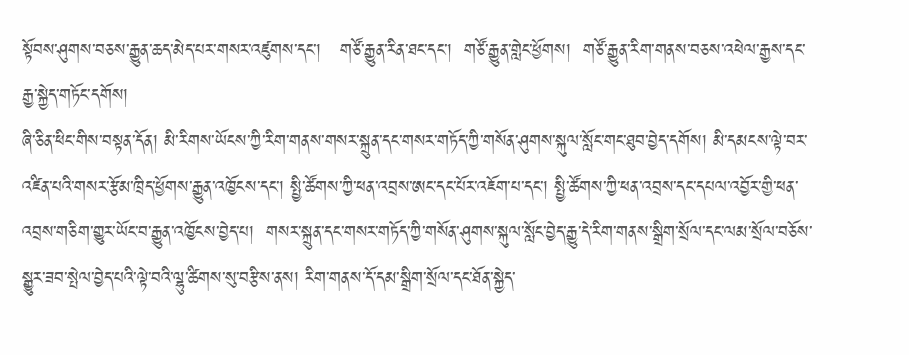སྟོབས་ཤུགས་བཅས་རྒྱུན་ཆད་མེད་པར་གསར་འཛུགས་དང་།   གཙོ་རྒྱུན་རིན་ཐང་དང་།  གཙོ་རྒྱུན་གླེང་ཕྱོགས།  གཙོ་རྒྱུན་རིག་གནས་བཅས་འཕེལ་རྒྱས་དང་རྒྱ་སྐྱེད་གཏོང་དགོས།
ཞི་ཅིན་ཕིང་གིས་བསྟན་དོན། མི་རིགས་ཡོངས་ཀྱི་རིག་གནས་གསར་སྐྲུན་དང་གསར་གཏོད་ཀྱི་གསོན་ཤུགས་སྐུལ་སློང་གང་ཐུབ་བྱེད་དགོས། མི་དམངས་ལྟེ་བར་འཛིན་པའི་གསར་རྩོམ་ཁྲིད་ཕྱོགས་རྒྱུན་འཁྱོངས་དང་། སྤྱི་ཚོགས་ཀྱི་ཕན་འབྲས་ཨང་དང་པོར་འཇོག་པ་དང་། སྤྱི་ཚོགས་ཀྱི་ཕན་འབྲས་དང་དཔལ་འབྱོར་གྱི་ཕན་འབྲས་གཅིག་གྱུར་ཡོང་བ་རྒྱུན་འཁྱོངས་བྱེད་པ།  གསར་སྐྲུན་དང་གསར་གཏོད་ཀྱི་གསོན་ཤུགས་སྐུལ་སློང་བྱེད་རྒྱུ་དེ་རིག་གནས་སྒྲིག་སྲོལ་དང་ལམ་སྲོལ་བཅོས་སྒྱུར་ཟབ་སྤེལ་བྱེད་པའི་ལྟེ་བའི་ལྷུ་ཚིགས་སུ་བརྩིས་ནས། རིག་གནས་དོ་དམ་སྒྲིག་སྲོལ་དང་ཐོན་སྐྱེད་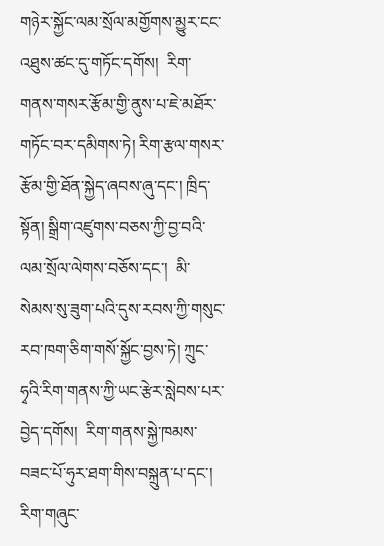གཉེར་སྐྱོང་ལམ་སྲོལ་མགྱོགས་མྱུར་ངང་འཐུས་ཚང་དུ་གཏོང་དགོས།  རིག་གནས་གསར་རྩོམ་གྱི་ནུས་པ་ཇེ་མཐོར་གཏོང་བར་དམིགས་ཏེ། རིག་རྩལ་གསར་རྩོམ་གྱི་ཐོན་སྐྱེད་ཞབས་ཞུ་དང་། ཁྲིད་སྟོན། སྒྲིག་འཛུགས་བཅས་ཀྱི་བྱ་བའི་ལམ་སྲོལ་ལེགས་བཅོས་དང་།  མི་སེམས་སུ་ཟུག་པའི་དུས་རབས་ཀྱི་གསུང་རབ་ཁག་ཅིག་གསོ་སྐྱོང་བྱས་ཏེ། ཀྲུང་ཧྭའི་རིག་གནས་ཀྱི་ཡང་རྩེར་སླེབས་པར་བྱེད་དགོས།  རིག་གནས་སྐྱེ་ཁམས་བཟང་པོ་ཧུར་ཐག་གིས་བསྐྲུན་པ་དང་། རིག་གཞུང་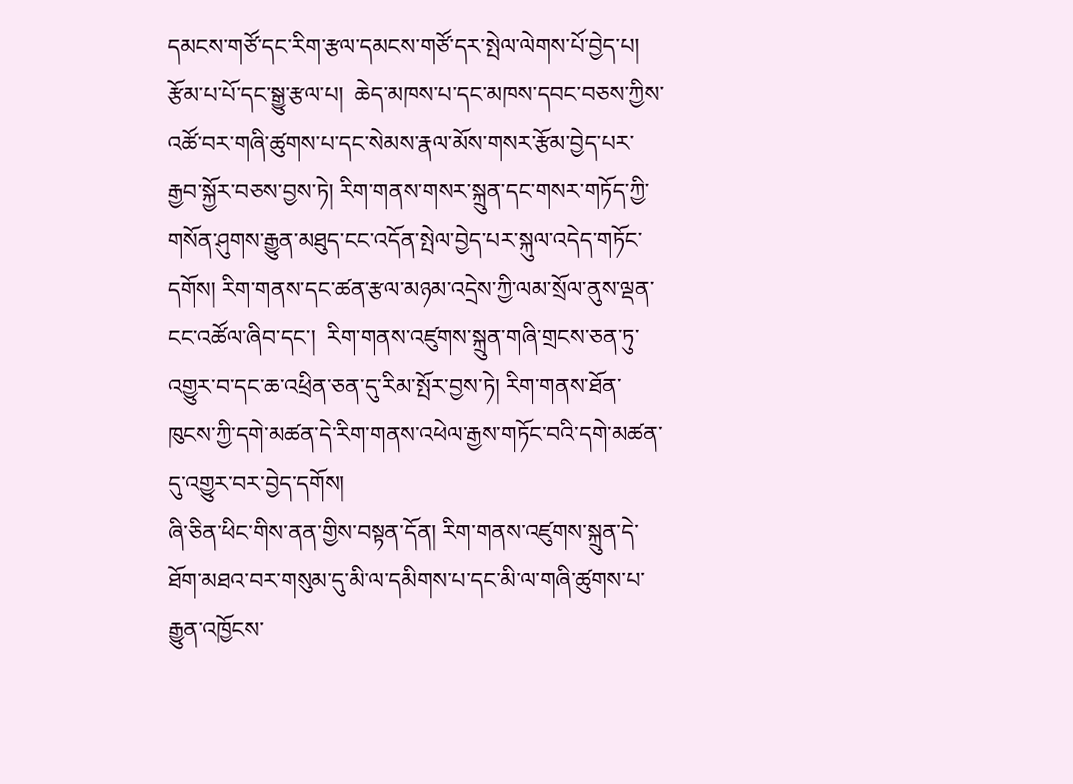དམངས་གཙོ་དང་རིག་རྩལ་དམངས་གཙོ་དར་སྤེལ་ལེགས་པོ་བྱེད་པ། རྩོམ་པ་པོ་དང་སྒྱུ་རྩལ་པ།  ཆེད་མཁས་པ་དང་མཁས་དབང་བཅས་ཀྱིས་འཚོ་བར་གཞི་ཚུགས་པ་དང་སེམས་རྣལ་མོས་གསར་རྩོམ་བྱེད་པར་རྒྱབ་སྐྱོར་བཅས་བྱས་ཏེ། རིག་གནས་གསར་སྐྲུན་དང་གསར་གཏོད་ཀྱི་གསོན་ཤུགས་རྒྱུན་མཐུད་ངང་འདོན་སྤེལ་བྱེད་པར་སྐུལ་འདེད་གཏོང་དགོས། རིག་གནས་དང་ཚན་རྩལ་མཉམ་འདྲེས་ཀྱི་ལམ་སྲོལ་ནུས་ལྡན་ངང་འཚོལ་ཞིབ་དང་།  རིག་གནས་འཛུགས་སྐྲུན་གཞི་གྲངས་ཅན་ཏུ་འགྱུར་བ་དང་ཆ་འཕྲིན་ཅན་དུ་རིམ་སྤོར་བྱས་ཏེ། རིག་གནས་ཐོན་ཁུངས་ཀྱི་དགེ་མཚན་དེ་རིག་གནས་འཕེལ་རྒྱས་གཏོང་བའི་དགེ་མཚན་དུ་འགྱུར་བར་བྱེད་དགོས།
ཞི་ཅིན་ཕིང་གིས་ནན་གྱིས་བསྟན་དོན། རིག་གནས་འཛུགས་སྐྲུན་དེ་ཐོག་མཐའ་བར་གསུམ་དུ་མི་ལ་དམིགས་པ་དང་མི་ལ་གཞི་ཚུགས་པ་རྒྱུན་འཁྱོངས་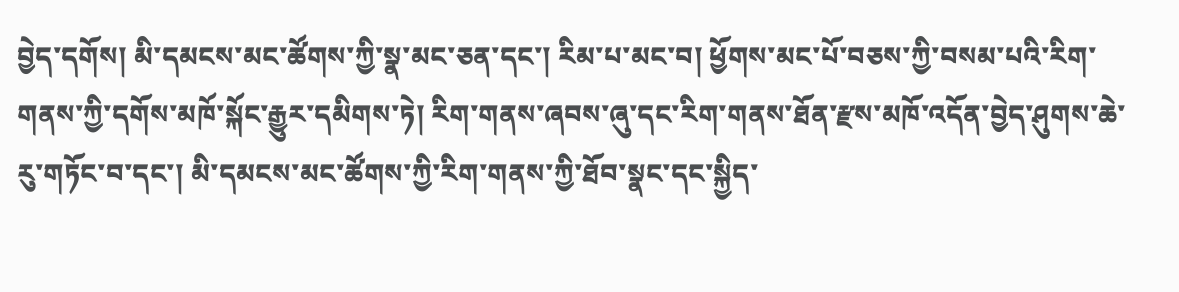བྱེད་དགོས། མི་དམངས་མང་ཚོགས་ཀྱི་སྣ་མང་ཅན་དང་། རིམ་པ་མང་བ། ཕྱོགས་མང་པོ་བཅས་ཀྱི་བསམ་པའི་རིག་གནས་ཀྱི་དགོས་མཁོ་སྐོང་རྒྱུར་དམིགས་ཏེ། རིག་གནས་ཞབས་ཞུ་དང་རིག་གནས་ཐོན་རྫས་མཁོ་འདོན་བྱེད་ཤུགས་ཆེ་རུ་གཏོང་བ་དང་། མི་དམངས་མང་ཚོགས་ཀྱི་རིག་གནས་ཀྱི་ཐོབ་སྣང་དང་སྐྱིད་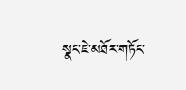སྣང་ཇེ་མཐོར་གཏོང་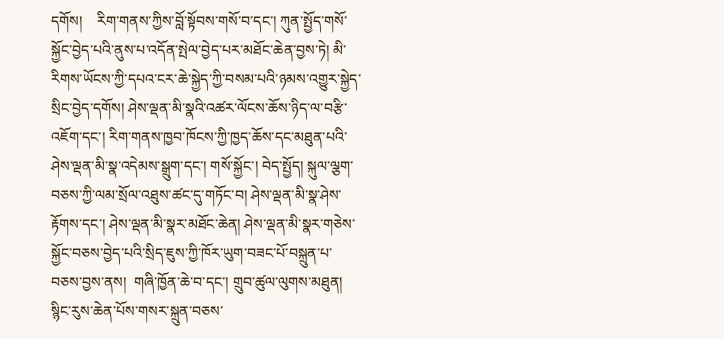དགོས།    རིག་གནས་ཀྱིས་བློ་སྟོབས་གསོ་བ་དང་། ཀུན་སྤྱོད་གསོ་སྐྱོང་བྱེད་པའི་ནུས་པ་འདོན་སྤེལ་བྱེད་པར་མཐོང་ཆེན་བྱས་ཏེ། མི་རིགས་ཡོངས་ཀྱི་དཔའ་ངར་ཆེ་སྐྱེད་ཀྱི་བསམ་པའི་ཉམས་འགྱུར་སྐྱེད་སྲིང་བྱེད་དགོས། ཤེས་ལྡན་མི་སྣའི་འཚར་ལོངས་ཆོས་ཉིད་ལ་བརྩི་འཇོག་དང་། རིག་གནས་ཁྱབ་ཁོངས་ཀྱི་ཁྱད་ཆོས་དང་མཐུན་པའི་ཤེས་ལྡན་མི་སྣ་འདེམས་སྒྲུག་དང་། གསོ་སྐྱོང་། བེད་སྤྱོད། སྐུལ་ལྕག་བཅས་ཀྱི་ལམ་སྲོལ་འཐུས་ཚང་དུ་གཏོང་བ། ཤེས་ལྡན་མི་སྣ་ཤེས་རྟོགས་དང་། ཤེས་ལྡན་མི་སྣར་མཐོང་ཆེན། ཤེས་ལྡན་མི་སྣར་གཅེས་སྐྱོང་བཅས་བྱེད་པའི་སྲིད་ཇུས་ཀྱི་ཁོར་ཡུག་བཟང་པོ་བསྐྲུན་པ་བཅས་བྱས་ནས།  གཞི་ཁྱོན་ཆེ་བ་དང་། གྲུབ་ཚུལ་ལུགས་མཐུན། སྙིང་རུས་ཆེན་པོས་གསར་སྐྲུན་བཅས་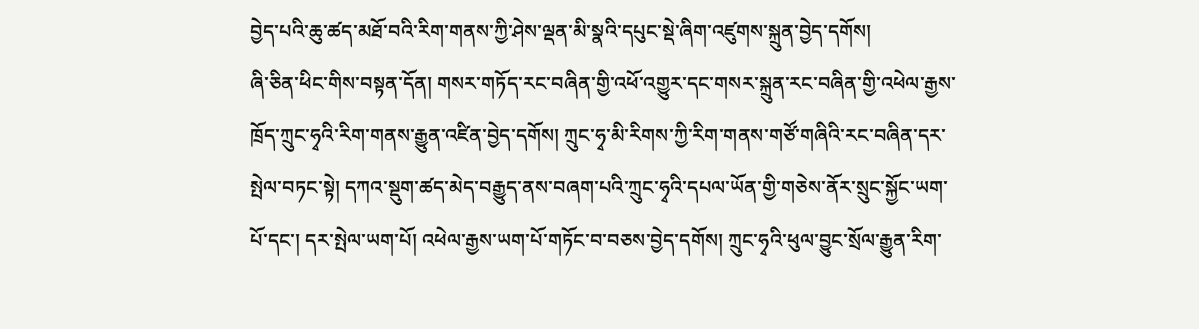བྱེད་པའི་ཆུ་ཚད་མཐོ་བའི་རིག་གནས་ཀྱི་ཤེས་ལྡན་མི་སྣའི་དཔུང་སྡེ་ཞིག་འཛུགས་སྐྲུན་བྱེད་དགོས།
ཞི་ཅིན་ཕིང་གིས་བསྟན་དོན། གསར་གཏོད་རང་བཞིན་གྱི་འཕོ་འགྱུར་དང་གསར་སྐྲུན་རང་བཞིན་གྱི་འཕེལ་རྒྱས་ཁྲོད་ཀྲུང་ཧྭའི་རིག་གནས་རྒྱུན་འཛིན་བྱེད་དགོས། ཀྲུང་ཧྭ་མི་རིགས་ཀྱི་རིག་གནས་གཙོ་གཞིའི་རང་བཞིན་དར་སྤེལ་བཏང་སྟེ། དཀའ་སྡུག་ཚད་མེད་བརྒྱུད་ནས་བཞག་པའི་ཀྲུང་ཧྭའི་དཔལ་ཡོན་གྱི་གཅེས་ནོར་སྲུང་སྐྱོང་ཡག་པོ་དང་། དར་སྤེལ་ཡག་པོ། འཕེལ་རྒྱས་ཡག་པོ་གཏོང་བ་བཅས་བྱེད་དགོས། ཀྲུང་ཧྭའི་ཕུལ་བྱུང་སྲོལ་རྒྱུན་རིག་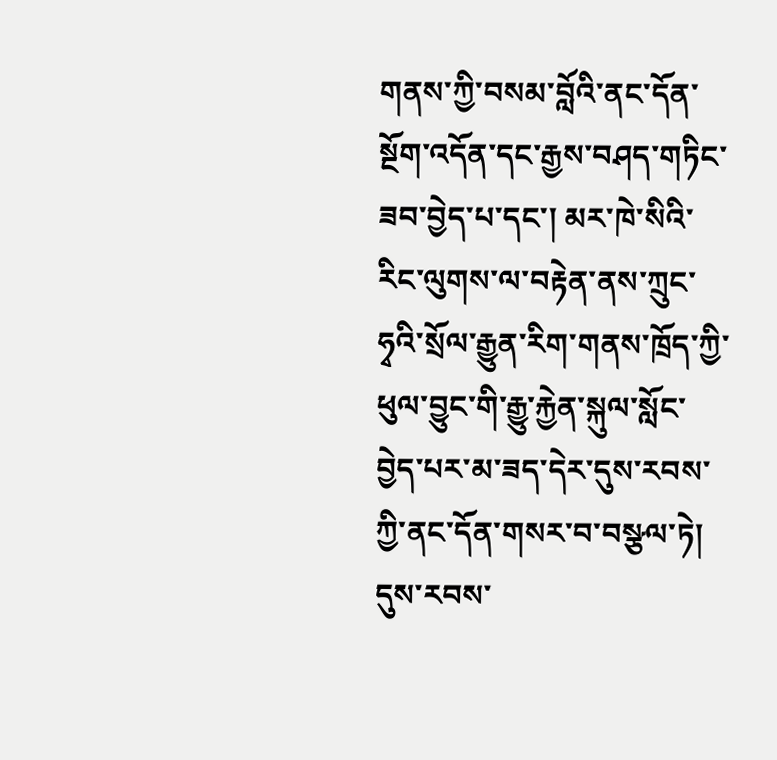གནས་ཀྱི་བསམ་བློའི་ནང་དོན་སྔོག་འདོན་དང་རྒྱས་བཤད་གཏིང་ཟབ་བྱེད་པ་དང་། མར་ཁེ་སིའི་རིང་ལུགས་ལ་བརྟེན་ནས་ཀྲུང་ཧྭའི་སྲོལ་རྒྱུན་རིག་གནས་ཁྲོད་ཀྱི་ཕུལ་བྱུང་གི་རྒྱུ་རྐྱེན་སྐུལ་སློང་བྱེད་པར་མ་ཟད་དེར་དུས་རབས་ཀྱི་ནང་དོན་གསར་བ་བསྩལ་ཏེ།  དུས་རབས་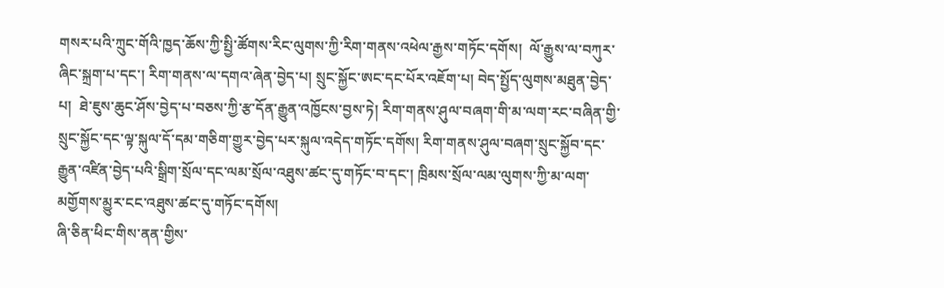གསར་པའི་ཀྲུང་གོའི་ཁྱད་ཆོས་ཀྱི་སྤྱི་ཚོགས་རིང་ལུགས་ཀྱི་རིག་གནས་འཕེལ་རྒྱས་གཏོང་དགོས།  ལོ་རྒྱུས་ལ་བཀུར་ཞིང་སྐྲག་པ་དང་། རིག་གནས་ལ་དགའ་ཞེན་བྱེད་པ། སྲུང་སྐྱོང་ཨང་དང་པོར་འཇོག་པ། བེད་སྤྱོད་ལུགས་མཐུན་བྱེད་པ།  ཐེ་ཇུས་ཆུང་ཤོས་བྱེད་པ་བཅས་ཀྱི་རྩ་དོན་རྒྱུན་འཁྱོངས་བྱས་ཏེ། རིག་གནས་ཤུལ་བཞག་གི་མ་ལག་རང་བཞིན་གྱི་སྲུང་སྐྱོང་དང་ལྟ་སྐུལ་དོ་དམ་གཅིག་གྱུར་བྱེད་པར་སྐུལ་འདེད་གཏོང་དགོས། རིག་གནས་ཤུལ་བཞག་སྲུང་སྐྱོབ་དང་རྒྱུན་འཛིན་བྱེད་པའི་སྒྲིག་སྲོལ་དང་ལམ་སྲོལ་འཐུས་ཚང་དུ་གཏོང་བ་དང་། ཁྲིམས་སྲོལ་ལམ་ལུགས་ཀྱི་མ་ལག་མགྱོགས་མྱུར་ངང་འཐུས་ཚང་དུ་གཏོང་དགོས།
ཞི་ཅིན་ཕིང་གིས་ནན་གྱིས་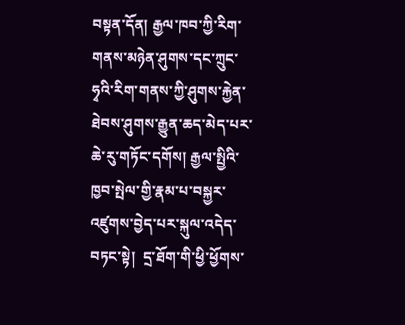བསྟན་དོན། རྒྱལ་ཁབ་ཀྱི་རིག་གནས་མཉེན་ཤུགས་དང་ཀྲུང་ཧྭའི་རིག་གནས་ཀྱི་ཤུགས་རྐྱེན་ཐེབས་ཤུགས་རྒྱུན་ཆད་མེད་པར་ཆེ་རུ་གཏོང་དགོས། རྒྱལ་སྤྱིའི་ཁྱབ་སྤེལ་གྱི་རྣམ་པ་བསྐྱར་འཛུགས་བྱེད་པར་སྐུལ་འདེད་བཏང་སྟེ།  དྲ་ཐོག་གི་ཕྱི་ཕྱོགས་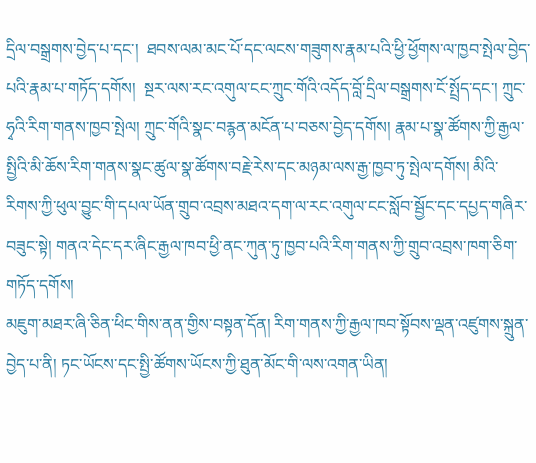དྲིལ་བསྒྲགས་བྱེད་པ་དང་།  ཐབས་ལམ་མང་པོ་དང་ལངས་གཟུགས་རྣམ་པའི་ཕྱི་ཕྱོགས་ལ་ཁྱབ་སྤེལ་བྱེད་པའི་རྣམ་པ་གཏོད་དགོས།  སྔར་ལས་རང་འགུལ་ངང་ཀྲུང་གོའི་འདོད་བློ་དྲིལ་བསྒྲགས་ངོ་སྤྲོད་དང་། ཀྲུང་ཧྭའི་རིག་གནས་ཁྱབ་སྤེལ། ཀྲུང་གོའི་སྣང་བརྙན་མངོན་པ་བཅས་བྱེད་དགོས། རྣམ་པ་སྣ་ཚོགས་ཀྱི་རྒྱལ་སྤྱིའི་མི་ཆོས་རིག་གནས་སྣང་ཚུལ་སྣ་ཚོགས་བརྗེ་རེས་དང་མཉམ་ལས་རྒྱ་ཁྱབ་ཏུ་སྤེལ་དགོས། མིའི་རིགས་ཀྱི་ཕུལ་བྱུང་གི་དཔལ་ཡོན་གྲུབ་འབྲས་མཐའ་དག་ལ་རང་འགུལ་ངང་སློབ་སྦྱོང་དང་དཔྱད་གཞིར་བཟུང་སྟེ། གནའ་དེང་དར་ཞིང་རྒྱལ་ཁབ་ཕྱི་ནང་ཀུན་ཏུ་ཁྱབ་པའི་རིག་གནས་ཀྱི་གྲུབ་འབྲས་ཁག་ཅིག་གཏོད་དགོས།
མཇུག་མཐར་ཞི་ཅིན་ཕིང་གིས་ནན་གྱིས་བསྟན་དོན། རིག་གནས་ཀྱི་རྒྱལ་ཁབ་སྟོབས་ལྡན་འཛུགས་སྐྲུན་བྱེད་པ་ནི། ཏང་ཡོངས་དང་སྤྱི་ཚོགས་ཡོངས་ཀྱི་ཐུན་མོང་གི་ལས་འགན་ཡིན།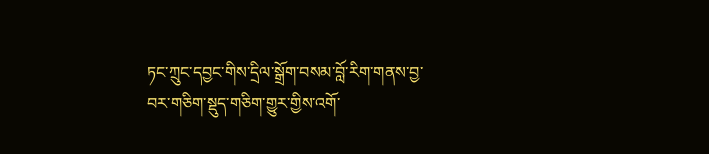ཏང་ཀྲུང་དབྱང་གིས་དྲིལ་སྒྲོག་བསམ་བློ་རིག་གནས་བྱ་བར་གཅིག་སྡུད་གཅིག་གྱུར་གྱིས་འགོ་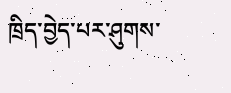ཁྲིད་བྱེད་པར་ཤུགས་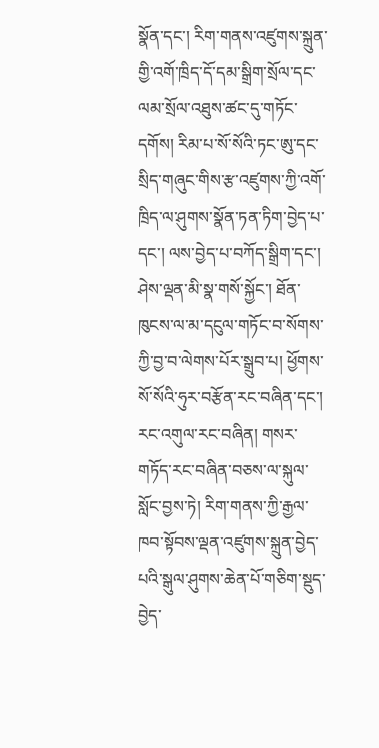སྣོན་དང་། རིག་གནས་འཛུགས་སྐྲུན་གྱི་འགོ་ཁྲིད་དོ་དམ་སྒྲིག་སྲོལ་དང་ལམ་སྲོལ་འཐུས་ཚང་དུ་གཏོང་དགོས། རིམ་པ་སོ་སོའི་ཏང་ཨུ་དང་སྲིད་གཞུང་གིས་རྩ་འཛུགས་ཀྱི་འགོ་ཁྲིད་ལ་ཤུགས་སྣོན་ཏན་ཏིག་བྱེད་པ་དང་། ལས་བྱེད་པ་བཀོད་སྒྲིག་དང་། ཤེས་ལྡན་མི་སྣ་གསོ་སྐྱོང་། ཐོན་ཁུངས་ལ་མ་དངུལ་གཏོང་བ་སོགས་ཀྱི་བྱ་བ་ལེགས་པོར་སྒྲུབ་པ། ཕྱོགས་སོ་སོའི་ཧུར་བརྩོན་རང་བཞིན་དང་། རང་འགུལ་རང་བཞིན། གསར་གཏོད་རང་བཞིན་བཅས་ལ་སྐུལ་སློང་བྱས་ཏེ། རིག་གནས་ཀྱི་རྒྱལ་ཁབ་སྟོབས་ལྡན་འཛུགས་སྐྲུན་བྱེད་པའི་སྒུལ་ཤུགས་ཆེན་པོ་གཅིག་སྡུད་བྱེད་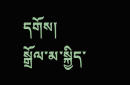དགོས།
སྒྲོལ་མ་སྐྱིད་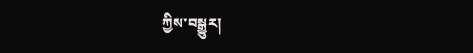ཀྱིས་བསྒྱུར།